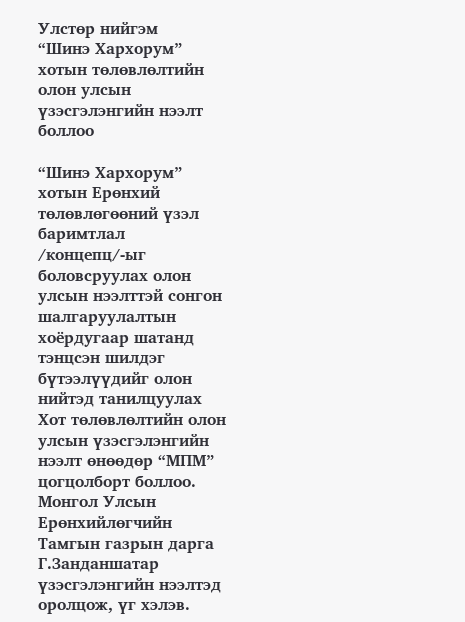Улстөр нийгэм
“Шинэ Хархорум” хотын төлөвлөлтийн олон улсын үзэсгэлэнгийн нээлт боллоо

“Шинэ Хархорум” хотын Ерөнхий төлөвлөгөөний үзэл баримтлал /концепц/-ыг боловсруулах олон улсын нээлттэй сонгон шалгаруулалтын хоёрдугаар шатанд тэнцсэн шилдэг бүтээлүүдийг олон нийтэд танилцуулах Хот төлөвлөлтийн олон улсын үзэсгэлэнгийн нээлт өнөөдөр “МПМ” цогцолборт боллоо. Монгол Улсын Ерөнхийлөгчийн Тамгын газрын дарга Г.Занданшатар үзэсгэлэнгийн нээлтэд оролцож, үг хэлэв.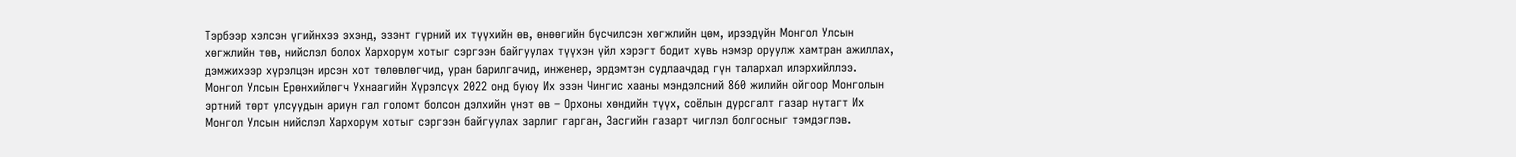Тэрбээр хэлсэн үгийнхээ эхэнд, эзэнт гүрний их түүхийн өв, өнөөгийн бүсчилсэн хөгжлийн цөм, ирээдүйн Монгол Улсын хөгжлийн төв, нийслэл болох Хархорум хотыг сэргээн байгуулах түүхэн үйл хэрэгт бодит хувь нэмэр оруулж хамтран ажиллах, дэмжихээр хүрэлцэн ирсэн хот төлөвлөгчид, уран барилгачид, инженер, эрдэмтэн судлаачдад гүн талархал илэрхийллээ.
Монгол Улсын Ерөнхийлөгч Ухнаагийн Хүрэлсүх 2022 онд буюу Их эзэн Чингис хааны мэндэлсний 860 жилийн ойгоор Монголын эртний төрт улсуудын ариун гал голомт болсон дэлхийн үнэт өв – Орхоны хөндийн түүх, соёлын дурсгалт газар нутагт Их Монгол Улсын нийслэл Хархорум хотыг сэргээн байгуулах зарлиг гарган, Засгийн газарт чиглэл болгосныг тэмдэглэв.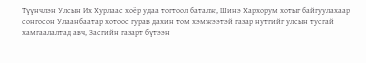Түүнчлэн Улсын Их Хурлаас хоёр удаа тогтоол баталж, Шинэ Хархорум хотыг байгуулахаар сонгосон Улаанбаатар хотоос гурав дахин том хэмжээтэй газар нутгийг улсын тусгай хамгаалалтад авч, Засгийн газарт бүтээн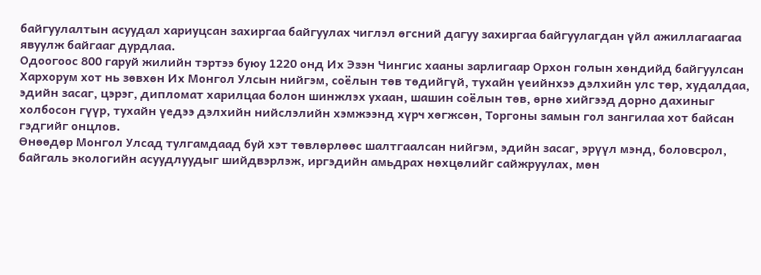байгуулалтын асуудал хариуцсан захиргаа байгуулах чиглэл өгсний дагуу захиргаа байгуулагдан үйл ажиллагаагаа явуулж байгааг дурдлаа.
Одоогоос 800 гаруй жилийн тэртээ буюу 1220 онд Их Эзэн Чингис хааны зарлигаар Орхон голын хөндийд байгуулсан Хархорум хот нь зөвхөн Их Монгол Улсын нийгэм, соёлын төв төдийгүй, тухайн үеийнхээ дэлхийн улс төр, худалдаа, эдийн засаг, цэрэг, дипломат харилцаа болон шинжлэх ухаан, шашин соёлын төв, өрнө хийгээд дорно дахиныг холбосон гүүр, тухайн үедээ дэлхийн нийслэлийн хэмжээнд хүрч хөгжсөн, Торгоны замын гол зангилаа хот байсан гэдгийг онцлов.
Өнөөдөр Монгол Улсад тулгамдаад буй хэт төвлөрлөөс шалтгаалсан нийгэм, эдийн засаг, эрүүл мэнд, боловсрол, байгаль экологийн асуудлуудыг шийдвэрлэж, иргэдийн амьдрах нөхцөлийг сайжруулах, мөн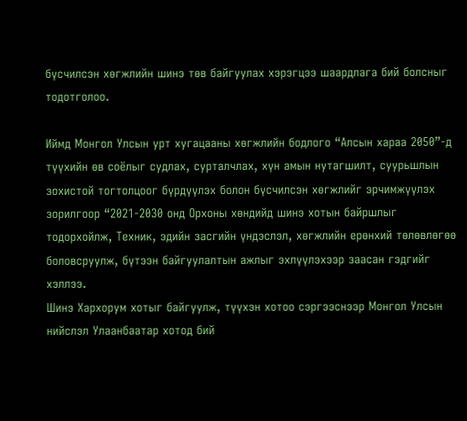бүсчилсэн хөгжлийн шинэ төв байгуулах хэрэгцээ шаардлага бий болсныг тодотголоо.

Иймд Монгол Улсын урт хугацааны хөгжлийн бодлого “Алсын хараа 2050”-д түүхийн өв соёлыг судлах, сурталчлах, хүн амын нутагшилт, суурьшлын зохистой тогтолцоог бүрдүүлэх болон бүсчилсэн хөгжлийг эрчимжүүлэх зорилгоор “2021-2030 онд Орхоны хөндийд шинэ хотын байршлыг тодорхойлж, Техник, эдийн засгийн үндэслэл, хөгжлийн ерөнхий төлөвлөгөө боловсруулж, бүтээн байгуулалтын ажлыг эхлүүлэхээр заасан гэдгийг хэллээ.
Шинэ Хархорум хотыг байгуулж, түүхэн хотоо сэргээснээр Монгол Улсын нийслэл Улаанбаатар хотод бий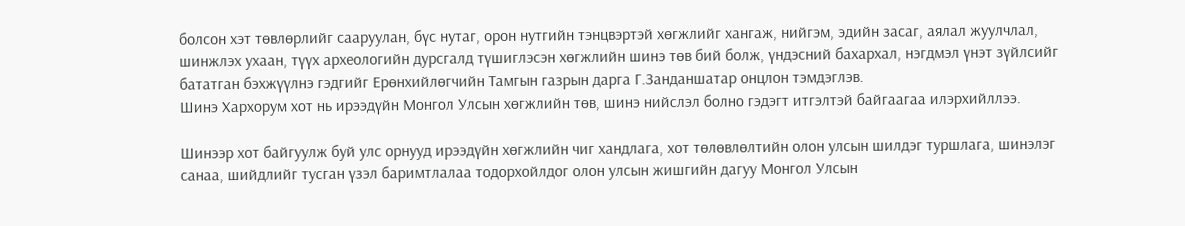болсон хэт төвлөрлийг сааруулан, бүс нутаг, орон нутгийн тэнцвэртэй хөгжлийг хангаж, нийгэм, эдийн засаг, аялал жуулчлал, шинжлэх ухаан, түүх археологийн дурсгалд түшиглэсэн хөгжлийн шинэ төв бий болж, үндэсний бахархал, нэгдмэл үнэт зүйлсийг бататган бэхжүүлнэ гэдгийг Ерөнхийлөгчийн Тамгын газрын дарга Г.Занданшатар онцлон тэмдэглэв.
Шинэ Хархорум хот нь ирээдүйн Монгол Улсын хөгжлийн төв, шинэ нийслэл болно гэдэгт итгэлтэй байгаагаа илэрхийллээ.

Шинээр хот байгуулж буй улс орнууд ирээдүйн хөгжлийн чиг хандлага, хот төлөвлөлтийн олон улсын шилдэг туршлага, шинэлэг санаа, шийдлийг тусган үзэл баримтлалаа тодорхойлдог олон улсын жишгийн дагуу Монгол Улсын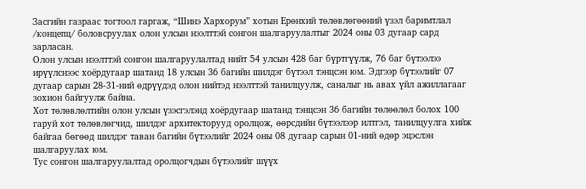Засгийн газраас тогтоол гаргаж, “Шинэ Хархорум” хотын Ерөнхий төлөвлөгөөний үзэл баримтлал /концепц/ боловсруулах олон улсын нээлттэй сонгон шалгаруулалтыг 2024 оны 03 дугаар сард зарласан.
Олон улсын нээлттэй сонгон шалгаруулалтад нийт 54 улсын 428 баг бүртгүүлж, 76 баг бүтээлээ ирүүлснээс хоёрдугаар шатанд 18 улсын 36 багийн шилдэг бүтээл тэнцсэн юм. Эдгээр бүтээлийг 07 дугаар сарын 28-31-ний өдрүүдэд олон нийтэд нээлттэй танилцуулж, саналыг нь авах үйл ажиллагааг зохион байгуулж байна.
Хот төлөвлөлтийн олон улсын үзэсгэлэнд хоёрдугаар шатанд тэнцсэн 36 багийн төлөөлөл болох 100 гаруй хот төлөвлөгчид, шилдэг архитекторууд оролцож, өөрсдийн бүтээлээр илтгэл, танилцуулга хийж байгаа бөгөөд шилдэг таван багийн бүтээлийг 2024 оны 08 дугаар сарын 01-ний өдөр эцэслэн шалгаруулах юм.
Тус сонгон шалгаруулалтад оролцогчдын бүтээлийг шүүх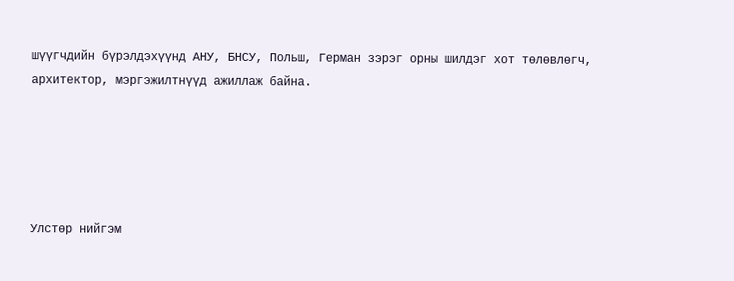шүүгчдийн бүрэлдэхүүнд АНУ, БНСУ, Польш, Герман зэрэг орны шилдэг хот төлөвлөгч, архитектор, мэргэжилтнүүд ажиллаж байна.





Улстөр нийгэм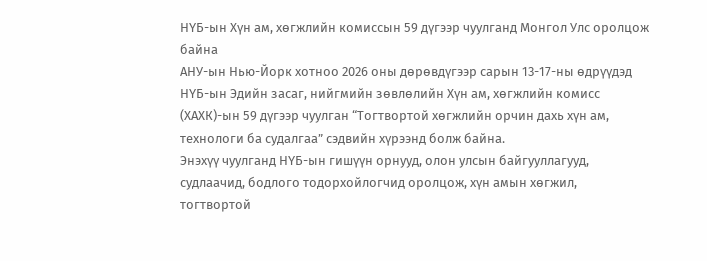НҮБ-ын Хүн ам, хөгжлийн комиссын 59 дүгээр чуулганд Монгол Улс оролцож байна
АНУ-ын Нью-Йорк хотноо 2026 оны дөрөвдүгээр сарын 13-17-ны өдрүүдэд НҮБ-ын Эдийн засаг, нийгмийн зөвлөлийн Хүн ам, хөгжлийн комисс (ХАХК)-ын 59 дүгээр чуулган “Тогтвортой хөгжлийн орчин дахь хүн ам, технологи ба судалгаа” сэдвийн хүрээнд болж байна.
Энэхүү чуулганд НҮБ-ын гишүүн орнууд, олон улсын байгууллагууд, судлаачид, бодлого тодорхойлогчид оролцож, хүн амын хөгжил, тогтвортой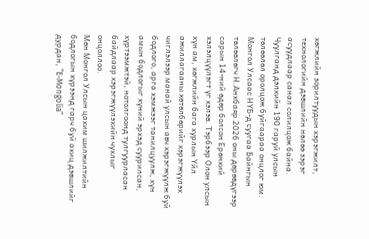хөгжлийн зорилтуудын хэрэгжилт, технологийн дэвшлийн нөлөө зэрэг асуудлаар санал солилцож байна. Чуулганд дэлхийн 190 гаруй улсын төлөөлөл оролцож буйгаараа онцлог юм.
Монгол Улсаас НҮБ-д суугаа Байнгын төлөөлөгч Н.Анхбаяр 2026 оны дөрөвдүгээр сарын 14-ний өдөр болсон Ерөнхий хэлэлцүүлэгт үг хэлэв. Тэрбээр Олон улсын хүн ам, хөгжлийн бага хурлын Үйл ажиллагааны хөтөлбөрийг хэрэгжүүлэх чиглэлээр манай улсын авч хэрэгжүүлж буй бодлого, арга хэмжээг танилцуулж, хүн амын бодлогыг хүний эрхэд суурилсан, хүртээмжтэй, нотолгоонд тулгуурласан байдлаар хэрэгжүүлэхийн чухлыг онцоллоо.
Мөн Монгол Улсын цахим шилжилтийн бодлогын хүрээнд гарч буй ахиц дэвшлийг дурдан, “E-Mongolia”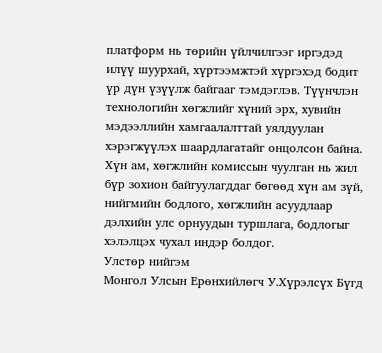платформ нь төрийн үйлчилгээг иргэдэд илүү шуурхай, хүртээмжтэй хүргэхэд бодит үр дүн үзүүлж байгааг тэмдэглэв. Түүнчлэн технологийн хөгжлийг хүний эрх, хувийн мэдээллийн хамгаалалттай уялдуулан хэрэгжүүлэх шаардлагатайг онцолсон байна.
Хүн ам, хөгжлийн комиссын чуулган нь жил бүр зохион байгуулагддаг бөгөөд хүн ам зүй, нийгмийн бодлого, хөгжлийн асуудлаар дэлхийн улс орнуудын туршлага, бодлогыг хэлэлцэх чухал индэр болдог.
Улстөр нийгэм
Монгол Улсын Ерөнхийлөгч У.Хүрэлсүх Бүгд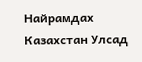Найрамдах Казахстан Улсад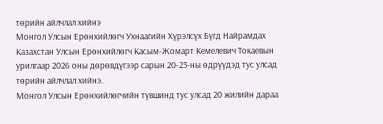төрийн айлчлал хийнэ
Монгол Улсын Ерөнхийлөгч Ухнаагийн Хүрэлсүх Бүгд Найрамдах Казахстан Улсын Ерөнхийлөгч Касым-Жомарт Кемелевич Токаевын урилгаар 2026 оны дөрөвдүгээр сарын 20-23-ны өдрүүдэд тус улсад төрийн айлчлал хийнэ.
Монгол Улсын Ерөнхийлөгчийн түвшинд тус улсад 20 жилийн дараа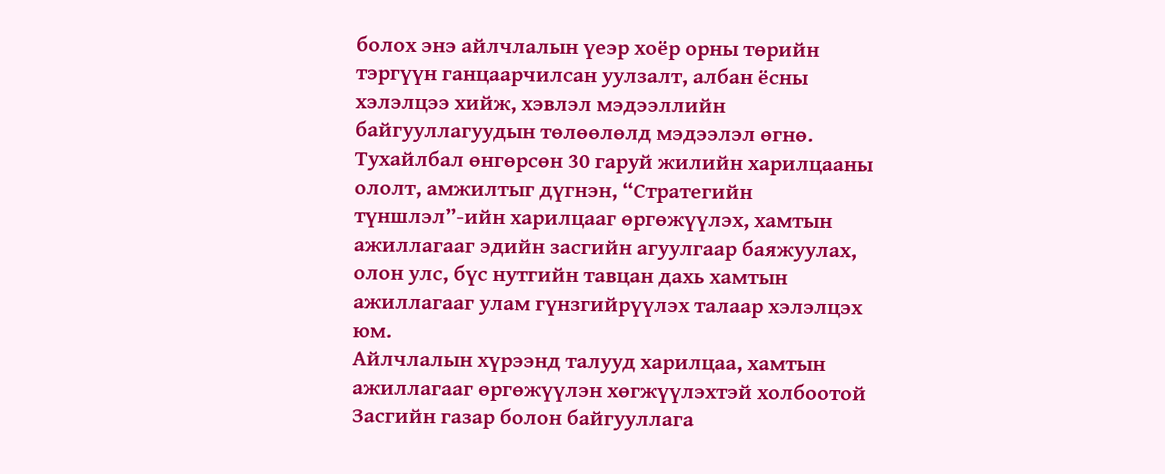болох энэ айлчлалын үеэр хоёр орны төрийн тэргүүн ганцаарчилсан уулзалт, албан ёсны хэлэлцээ хийж, хэвлэл мэдээллийн байгууллагуудын төлөөлөлд мэдээлэл өгнө.
Тухайлбал өнгөрсөн 30 гаруй жилийн харилцааны ололт, амжилтыг дүгнэн, “Стратегийн түншлэл”-ийн харилцааг өргөжүүлэх, хамтын ажиллагааг эдийн засгийн агуулгаар баяжуулах, олон улс, бүс нутгийн тавцан дахь хамтын ажиллагааг улам гүнзгийрүүлэх талаар хэлэлцэх юм.
Айлчлалын хүрээнд талууд харилцаа, хамтын ажиллагааг өргөжүүлэн хөгжүүлэхтэй холбоотой Засгийн газар болон байгууллага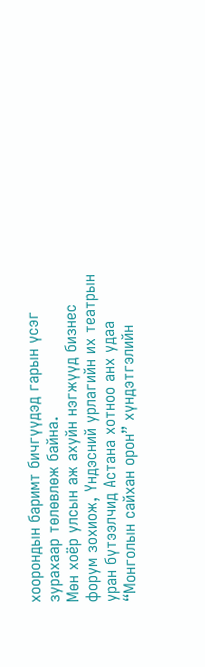хоорондын баримт бичгүүдэд гарын үсэг зурахаар төлөвлөж байна.
Мөн хоёр улсын аж ахуйн нэгжүүд бизнес форум зохиож, Үндэсний урлагийн их театрын уран бүтээлчид Астана хотноо анх удаа “Монголын сайхан орон” хүндэтгэлийн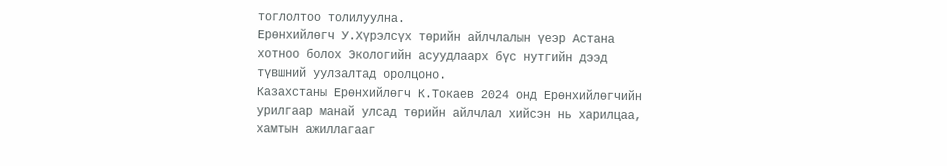тоглолтоо толилуулна.
Ерөнхийлөгч У.Хүрэлсүх төрийн айлчлалын үеэр Астана хотноо болох Экологийн асуудлаарх бүс нутгийн дээд түвшний уулзалтад оролцоно.
Казахстаны Ерөнхийлөгч К.Токаев 2024 онд Ерөнхийлөгчийн урилгаар манай улсад төрийн айлчлал хийсэн нь харилцаа, хамтын ажиллагааг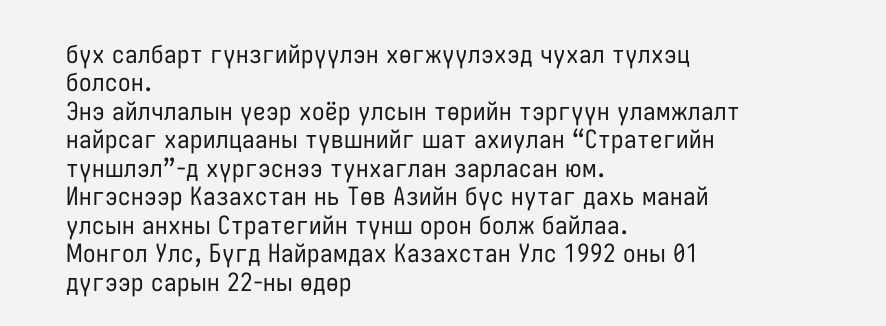бүх салбарт гүнзгийрүүлэн хөгжүүлэхэд чухал түлхэц болсон.
Энэ айлчлалын үеэр хоёр улсын төрийн тэргүүн уламжлалт найрсаг харилцааны түвшнийг шат ахиулан “Стратегийн түншлэл”-д хүргэснээ тунхаглан зарласан юм.
Ингэснээр Казахстан нь Төв Азийн бүс нутаг дахь манай улсын анхны Стратегийн түнш орон болж байлаа.
Монгол Улс, Бүгд Найрамдах Казахстан Улс 1992 оны 01 дүгээр сарын 22-ны өдөр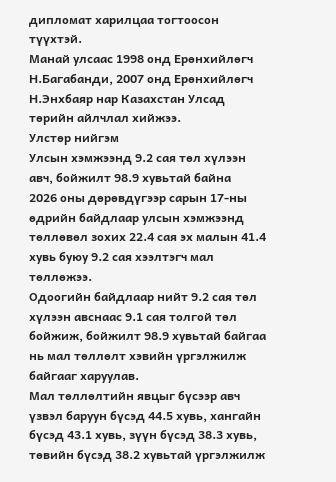дипломат харилцаа тогтоосон түүхтэй.
Манай улсаас 1998 онд Ерөнхийлөгч Н.Багабанди, 2007 онд Ерөнхийлөгч Н.Энхбаяр нар Казахстан Улсад төрийн айлчлал хийжээ.
Улстөр нийгэм
Улсын хэмжээнд 9.2 сая төл хүлээн авч, бойжилт 98.9 хувьтай байна
2026 оны дөрөвдүгээр сарын 17-ны өдрийн байдлаар улсын хэмжээнд төллөвөл зохих 22.4 сая эх малын 41.4 хувь буюу 9.2 сая хээлтэгч мал төллөжээ.
Одоогийн байдлаар нийт 9.2 сая төл хүлээн авснаас 9.1 сая толгой төл бойжиж, бойжилт 98.9 хувьтай байгаа нь мал төллөлт хэвийн үргэлжилж байгааг харуулав.
Мал төллөлтийн явцыг бүсээр авч үзвэл баруун бүсэд 44.5 хувь, хангайн бүсэд 43.1 хувь, зүүн бүсэд 38.3 хувь, төвийн бүсэд 38.2 хувьтай үргэлжилж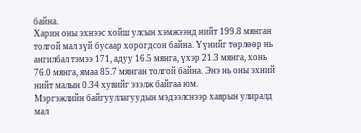байна.
Харин оны эхнээс хойш улсын хэмжээнд нийт 199.8 мянган толгой мал зүй бусаар хорогдсон байна. Үүнийг төрлөөр нь ангилбал тэмээ 171, адуу 16.5 мянга, үхэр 21.3 мянга, хонь 76.0 мянга, ямаа 85.7 мянган толгой байна. Энэ нь оны эхний нийт малын 0.34 хувийг эзэлж байгаа юм.
Мэргэжлийн байгууллагуудын мэдээлснээр хаврын улиралд мал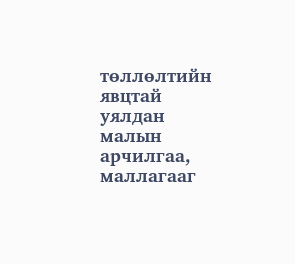төллөлтийн явцтай уялдан малын арчилгаа, маллагааг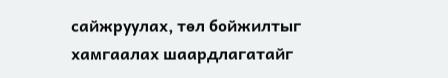сайжруулах, төл бойжилтыг хамгаалах шаардлагатайг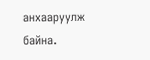анхааруулж байна.